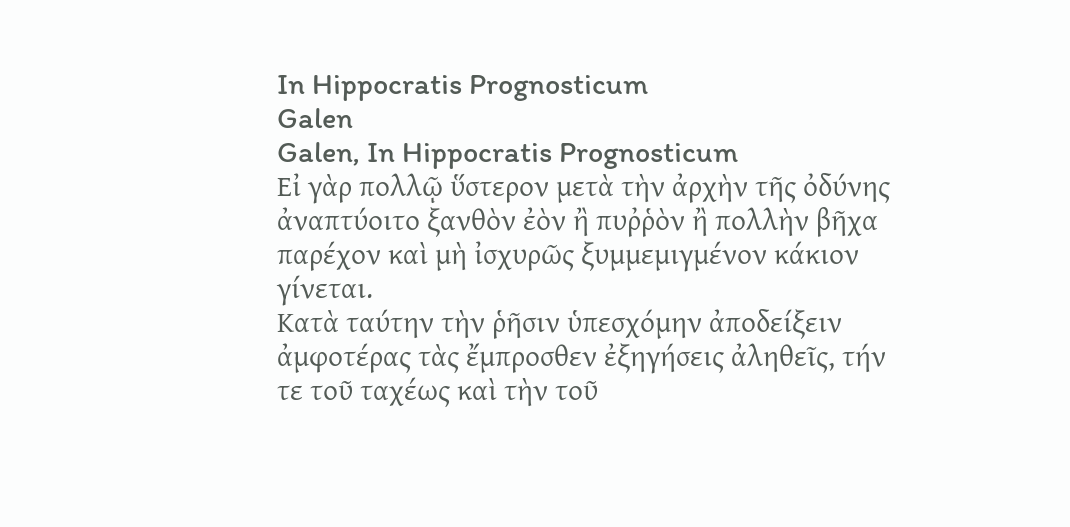In Hippocratis Prognosticum
Galen
Galen, In Hippocratis Prognosticum
Εἰ γὰρ πολλῷ ὕστερον μετὰ τὴν ἀρχὴν τῆς ὀδύνης ἀναπτύοιτο ξανθὸν ἐὸν ἢ πυῤῥὸν ἢ πολλὴν βῆχα παρέχον καὶ μὴ ἰσχυρῶς ξυμμεμιγμένον κάκιον γίνεται.
Κατὰ ταύτην τὴν ῥῆσιν ὑπεσχόμην ἀποδείξειν ἀμφοτέρας τὰς ἔμπροσθεν ἐξηγήσεις ἀληθεῖς, τήν τε τοῦ ταχέως καὶ τὴν τοῦ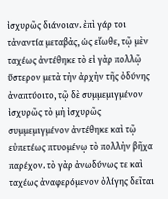ἰσχυρῶς διάνοιαν. ἐπὶ γάρ τοι τἀναντία μεταβὰς, ὡς εἴωθε, τῷ μὲν ταχέως ἀντέθηκε τὸ εἰ γὰρ πολλῷ ὕστερον μετὰ τὴν ἀρχὴν τῆς ὀδύνης ἀναπτύοιτο, τῷ δὲ συμμεμιγμένον ἰσχυρῶς τὸ μὴ ἰσχυρῶς συμμεμιγμένον ἀντέθηκε καὶ τῷ εὐπετέως πτυομένῳ τὸ πολλὴν βῆχα παρέχον. τὸ γὰρ ἀνωδύνως τε καὶ ταχέως ἀναφερόμενον ὀλίγης δεῖται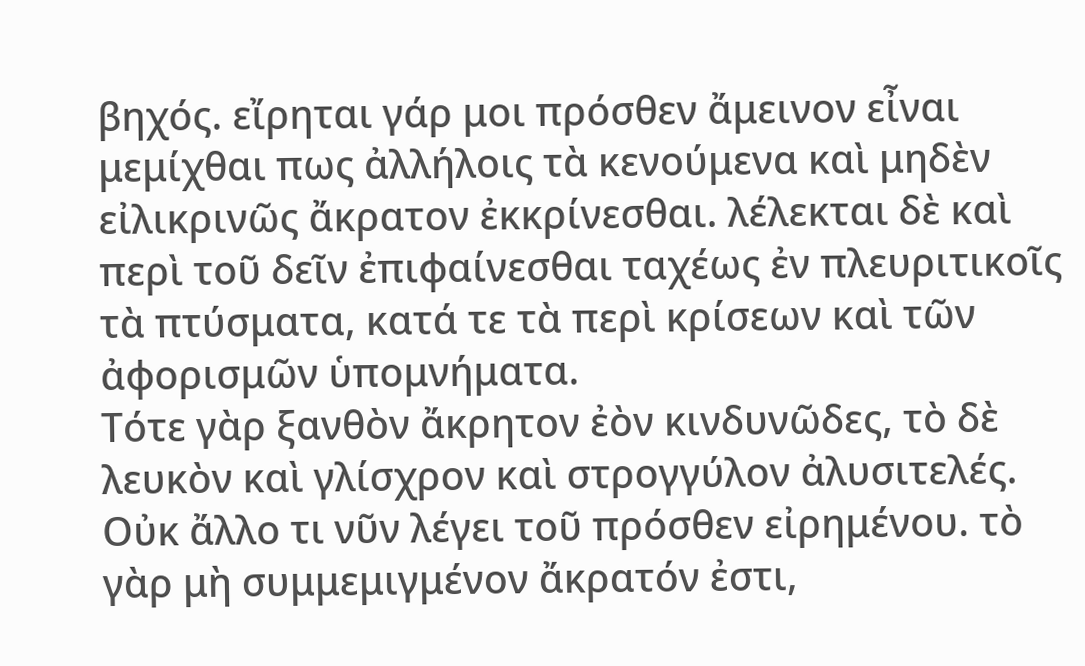βηχός. εἴρηται γάρ μοι πρόσθεν ἄμεινον εἶναι μεμίχθαι πως ἀλλήλοις τὰ κενούμενα καὶ μηδὲν εἰλικρινῶς ἄκρατον ἐκκρίνεσθαι. λέλεκται δὲ καὶ περὶ τοῦ δεῖν ἐπιφαίνεσθαι ταχέως ἐν πλευριτικοῖς τὰ πτύσματα, κατά τε τὰ περὶ κρίσεων καὶ τῶν ἀφορισμῶν ὑπομνήματα.
Τότε γὰρ ξανθὸν ἄκρητον ἐὸν κινδυνῶδες, τὸ δὲ λευκὸν καὶ γλίσχρον καὶ στρογγύλον ἀλυσιτελές.
Οὐκ ἄλλο τι νῦν λέγει τοῦ πρόσθεν εἰρημένου. τὸ γὰρ μὴ συμμεμιγμένον ἄκρατόν ἐστι,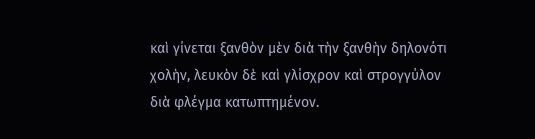καὶ γίνεται ξανθὸν μὲν διὰ τὴν ξανθὴν δηλονότι χολὴν, λευκὸν δὲ καὶ γλίσχρον καὶ στρογγύλον διὰ φλέγμα κατωπτημένον.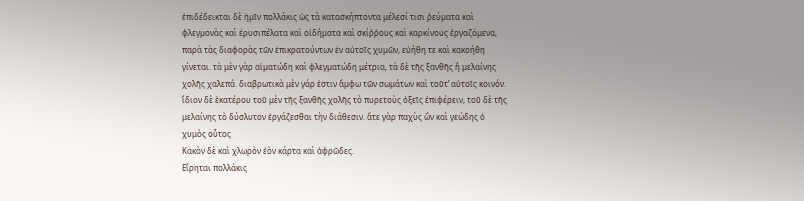ἐπιδέδεικται δὲ ἡμῖν πολλάκις ὡς τὰ κατασκήπτοντα μέλεσί τισι ῥεύματα καὶ φλεγμονὰς καὶ ἐρυσιπέλατα καὶ οἰδήματα καὶ σκίῤῥους καὶ καρκίνους ἐργαζόμενα, παρὰ τὰς διαφορὰς τῶν ἐπικρατούντων ἐν αὐτοῖς χυμῶν, εὐήθη τε καὶ κακοήθη γίνεται. τὰ μὲν γὰρ αἱματώδη καὶ φλεγματώδη μέτρια, τὰ δὲ τῆς ξανθῆς ἢ μελαίνης χολῆς χαλεπά. διαβρωτικὰ μὲν γάρ ἐστιν ἄμφω τῶν σωμάτων καὶ τοῦτ’ αὐτοῖς κοινόν. ἴδιον δὲ ἑκατέρου τοῦ μὲν τῆς ξανθῆς χολῆς τὸ πυρετοὺς ὀξεῖς ἐπιφέρειν, τοῦ δὲ τῆς μελαίνης τὸ δύσλυτον ἐργάζεσθαι τὴν διάθεσιν. ἅτε γὰρ παχὺς ὢν καὶ γεώδης ὁ χυμὸς οὗτος
Κακὸν δὲ καὶ χλωρὸν ἐὸν κάρτα καὶ ἀφρῶδες.
Εἴρηται πολλάκις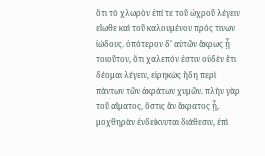ὅτι τὸ χλωρὸν ἐπί τε τοῦ ὠχροῦ λέγειν εἴωθε καὶ τοῦ καλουμένου πρός τινων ἰώδους. ὁπότερον δ’ αὐτῶν ἄκρως ᾖ τοιοῦτον, ὅτι χαλεπόν ἐστιν οὐδὲν ἔτι δέομαι λέγειν, εἰρηκὼς ἤδη περὶ πάντων τῶν ἀκράτων χυμῶν. πλὴν γὰρ τοῦ αἵματος, ὅστις ἂν ἄκρατος ᾖ, μοχθηρὰν ἐνδείκνυται διάθεσιν, ἐπὶ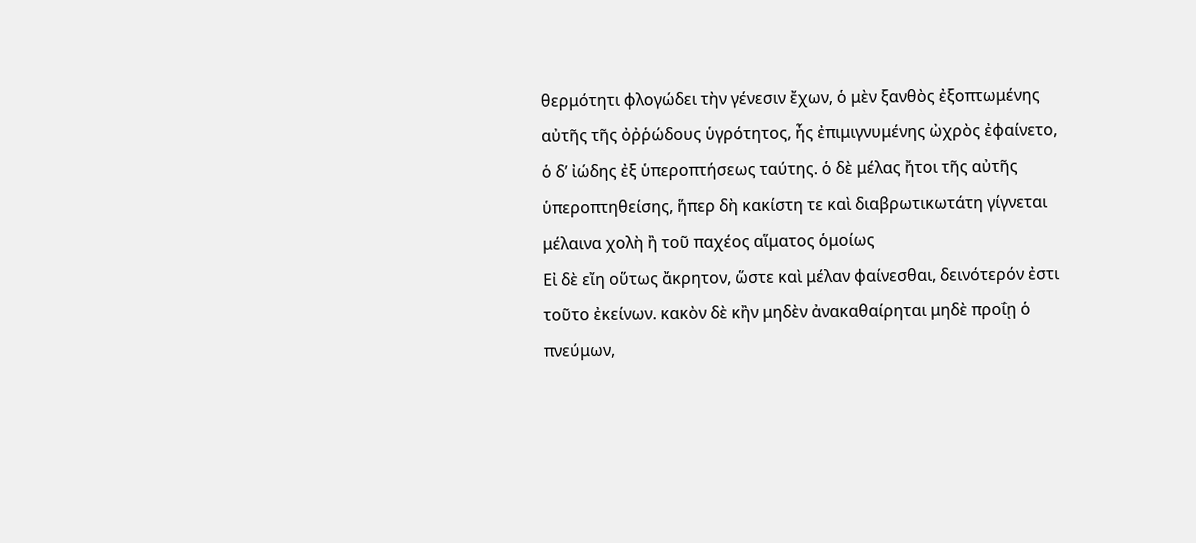θερμότητι φλογώδει τὴν γένεσιν ἔχων, ὁ μὲν ξανθὸς ἐξοπτωμένης αὐτῆς τῆς ὀῤῥώδους ὑγρότητος, ἦς ἐπιμιγνυμένης ὠχρὸς ἐφαίνετο, ὁ δ’ ἰώδης ἐξ ὑπεροπτήσεως ταύτης. ὁ δὲ μέλας ἤτοι τῆς αὐτῆς ὑπεροπτηθείσης, ἥπερ δὴ κακίστη τε καὶ διαβρωτικωτάτη γίγνεται μέλαινα χολὴ ἢ τοῦ παχέος αἵματος ὁμοίως
Εἰ δὲ εἴη οὕτως ἄκρητον, ὥστε καὶ μέλαν φαίνεσθαι, δεινότερόν ἐστι τοῦτο ἐκείνων. κακὸν δὲ κἢν μηδὲν ἀνακαθαίρηται μηδὲ προΐῃ ὁ πνεύμων,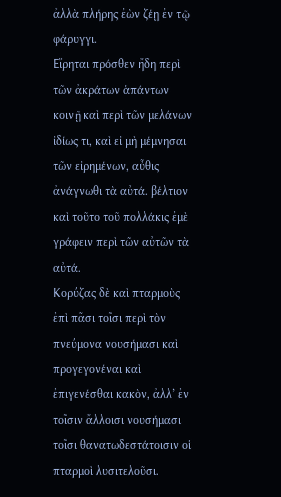ἀλλὰ πλήρης ἐὼν ζέῃ ἐν τῷ φάρυγγι.
Εἴρηται πρόσθεν ἤδη περὶ τῶν ἀκράτων ἁπάντων κοινῇ καὶ περὶ τῶν μελάνων ἰδίως τι, καὶ εἰ μὴ μέμνησαι τῶν εἰρημένων, αὖθις ἀνάγνωθι τὰ αὐτά. βέλτιον καὶ τοῦτο τοῦ πολλάκις ἐμὲ γράφειν περὶ τῶν αὐτῶν τὰ αὐτά.
Κορύζας δὲ καὶ πταρμοὺς ἐπὶ πᾶσι τοῖσι περὶ τὸν πνεύμονα νουσήμασι καὶ προγεγονέναι καὶ ἐπιγενέσθαι κακὸν, ἀλλ’ ἐν τοῖσιν ἄλλοισι νουσήμασι τοῖσι θανατωδεστάτοισιν οἱ πταρμοὶ λυσιτελοῦσι.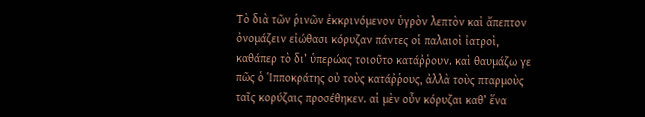Τὸ διὰ τῶν ῥινῶν ἐκκρινόμενον ὑγρὸν λεπτὸν καὶ ἄπεπτον ὀνομάζειν εἰώθασι κόρυζαν πάντες οἱ παλαιοὶ ἰατροὶ, καθάπερ τὸ δι’ ὑπερώας τοιοῦτο κατάῤῥουν. καὶ θαυμάζω γε πῶς ὁ Ἱπποκράτης οὐ τοὺς κατάῤῥους, ἀλλὰ τοὺς πταρμοὺς ταῖς κορύζαις προσέθηκεν. αἱ μὲν οὖν κόρυζαι καθ’ ἕνα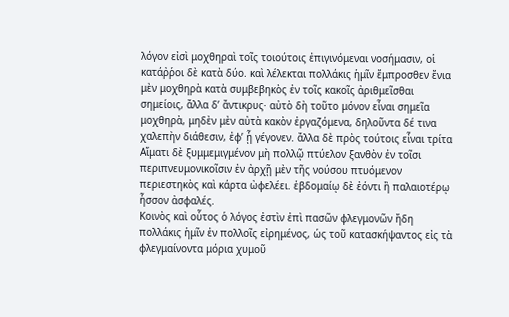λόγον εἰσὶ μοχθηραὶ τοῖς τοιούτοις ἐπιγινόμεναι νοσήμασιν, οἱ κατάῤῥοι δὲ κατὰ δύο. καὶ λέλεκται πολλάκις ἡμῖν ἔμπροσθεν ἔνια μὲν μοχθηρὰ κατὰ συμβεβηκὸς ἐν τοῖς κακοῖς ἀριθμεῖσθαι σημείοις, ἄλλα δ’ ἄντικρυς· αὐτὸ δὴ τοῦτο μόνον εἶναι σημεῖα μοχθηρὰ, μηδὲν μὲν αὐτὰ κακὸν ἐργαζόμενα, δηλοῦντα δέ τινα χαλεπὴν διάθεσιν, ἐφ’ ᾗ γέγονεν. ἄλλα δὲ πρὸς τούτοις εἶναι τρίτα
Αἵματι δὲ ξυμμεμιγμένον μὴ πολλῷ πτύελον ξανθὸν ἐν τοῖσι περιπνευμονικοῖσιν ἐν ἀρχῇ μὲν τῆς νούσου πτυόμενον περιεστηκὸς καὶ κάρτα ὠφελέει. ἑβδομαίῳ δὲ ἐόντι ἢ παλαιοτέρῳ ἧσσον ἀσφαλές.
Κοινὸς καὶ οὗτος ὁ λόγος ἐστὶν ἐπὶ πασῶν φλεγμονῶν ἤδη πολλάκις ἡμῖν ἐν πολλοῖς εἰρημένος, ὡς τοῦ κατασκήψαντος εἰς τὰ φλεγμαίνοντα μόρια χυμοῦ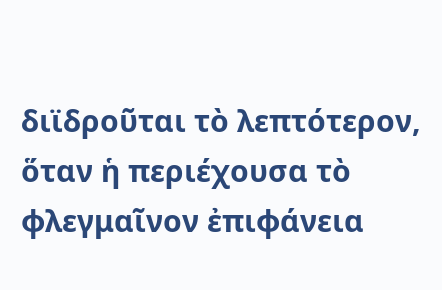διϊδροῦται τὸ λεπτότερον, ὅταν ἡ περιέχουσα τὸ φλεγμαῖνον ἐπιφάνεια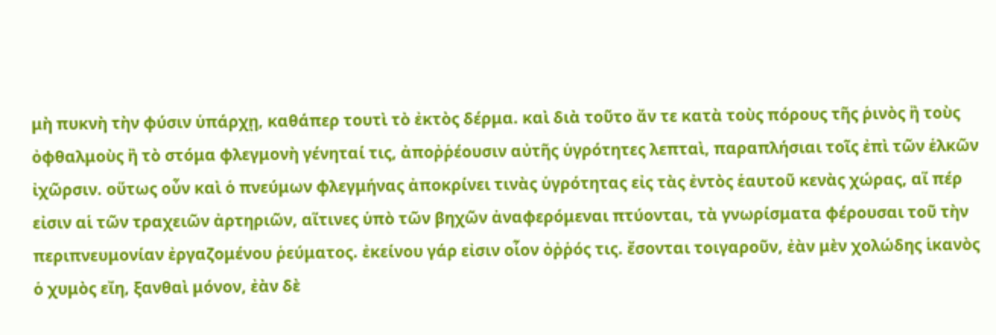μὴ πυκνὴ τὴν φύσιν ὑπάρχῃ, καθάπερ τουτὶ τὸ ἐκτὸς δέρμα. καὶ διὰ τοῦτο ἄν τε κατὰ τοὺς πόρους τῆς ῥινὸς ἢ τοὺς ὀφθαλμοὺς ἢ τὸ στόμα φλεγμονὴ γένηταί τις, ἀποῤῥέουσιν αὐτῆς ὑγρότητες λεπταὶ, παραπλήσιαι τοῖς ἐπὶ τῶν ἑλκῶν ἰχῶρσιν. οὕτως οὖν καὶ ὁ πνεύμων φλεγμήνας ἀποκρίνει τινὰς ὑγρότητας εἰς τὰς ἐντὸς ἑαυτοῦ κενὰς χώρας, αἵ πέρ εἰσιν αἱ τῶν τραχειῶν ἀρτηριῶν, αἵτινες ὑπὸ τῶν βηχῶν ἀναφερόμεναι πτύονται, τὰ γνωρίσματα φέρουσαι τοῦ τὴν περιπνευμονίαν ἐργαζομένου ῥεύματος. ἐκείνου γάρ εἰσιν οἷον ὀῤῥός τις. ἔσονται τοιγαροῦν, ἐὰν μὲν χολώδης ἱκανὸς ὁ χυμὸς εἴη, ξανθαὶ μόνον, ἐὰν δὲ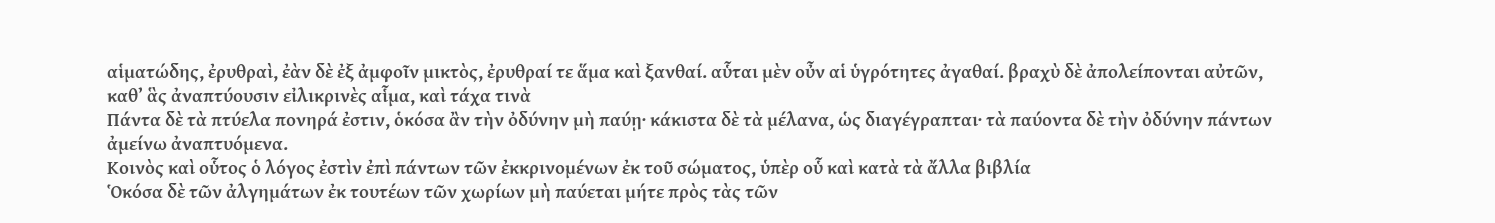αἱματώδης, ἐρυθραὶ, ἐὰν δὲ ἐξ ἀμφοῖν μικτὸς, ἐρυθραί τε ἅμα καὶ ξανθαί. αὗται μὲν οὖν αἱ ὑγρότητες ἀγαθαί. βραχὺ δὲ ἀπολείπονται αὐτῶν, καθ’ ἃς ἀναπτύουσιν εἰλικρινὲς αἷμα, καὶ τάχα τινὰ
Πάντα δὲ τὰ πτύελα πονηρά ἐστιν, ὁκόσα ἂν τὴν ὀδύνην μὴ παύῃ· κάκιστα δὲ τὰ μέλανα, ὡς διαγέγραπται· τὰ παύοντα δὲ τὴν ὀδύνην πάντων ἀμείνω ἀναπτυόμενα.
Κοινὸς καὶ οὗτος ὁ λόγος ἐστὶν ἐπὶ πάντων τῶν ἐκκρινομένων ἐκ τοῦ σώματος, ὑπὲρ οὗ καὶ κατὰ τὰ ἄλλα βιβλία
Ὁκόσα δὲ τῶν ἀλγημάτων ἐκ τουτέων τῶν χωρίων μὴ παύεται μήτε πρὸς τὰς τῶν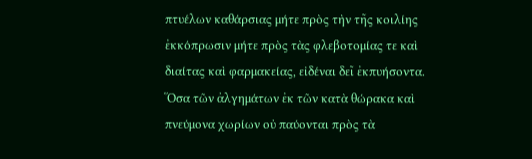πτυέλων καθάρσιας μήτε πρὸς τὴν τῆς κοιλίης ἐκκόπρωσιν μήτε πρὸς τὰς φλεβοτομίας τε καὶ διαίτας καὶ φαρμακείας, εἰδέναι δεῖ ἐκπυήσοντα.
Ὅσα τῶν ἀλγημάτων ἐκ τῶν κατὰ θώρακα καὶ πνεύμονα χωρίων οὐ παύονται πρὸς τὰ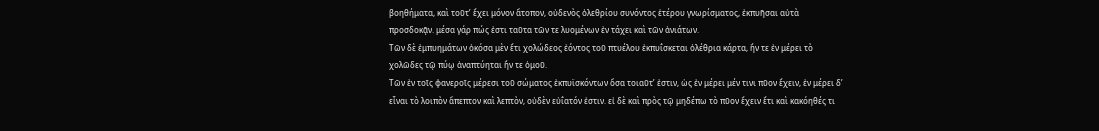βοηθήματα, καὶ τοῦτ’ ἔχει μόνον ἄτοπον, οὐδενὸς ὀλεθρίου συνόντος ἑτέρου γνωρίσματος, ἐκπυῆσαι αὐτὰ προσδοκᾷν. μέσα γάρ πώς ἐστι ταῦτα τῶν τε λυομένων ἐν τάχει καὶ τῶν ἀνιάτων.
Τῶν δὲ ἐμπυημάτων ὁκόσα μὲν ἔτι χολώδεος ἐόντος τοῦ πτυέλου ἐκπυΐσκεται ὀλέθρια κάρτα, ἤν τε ἐν μέρει τὸ χολῶδες τῷ πύῳ ἀναπτύηται ἤν τε ὁμοῦ.
Τῶν ἐν τοῖς φανεροῖς μέρεσι τοῦ σώματος ἐκπυϊσκόντων ὅσα τοιαῦτ’ ἐστιν, ὡς ἐν μέρει μέν τινι πῦον ἔχειν, ἐν μέρει δ’ εἶναι τὸ λοιπὸν ἄπεπτον καὶ λεπτὸν, οὐδὲν εὐΐατόν ἐστιν. εἰ δὲ καὶ πρὸς τῷ μηδέπω τὸ πῦον ἔχειν ἔτι καὶ κακόηθές τι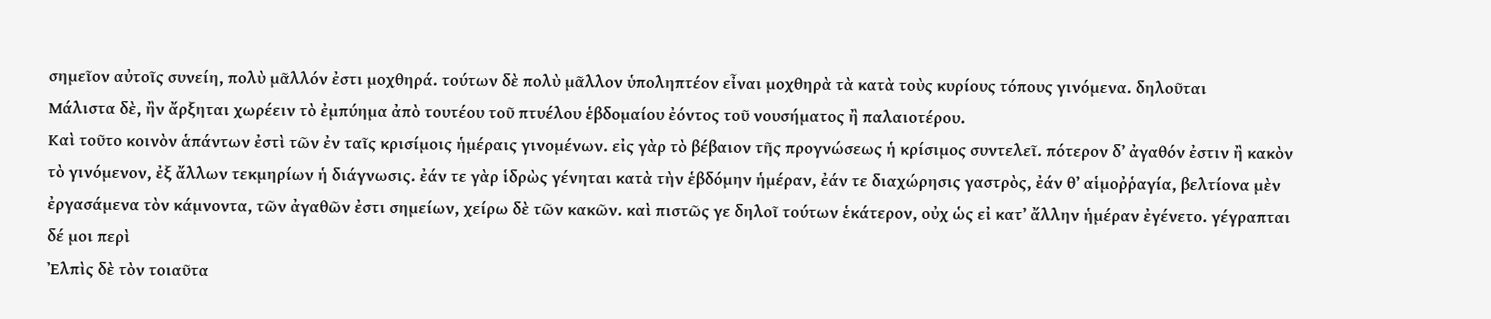σημεῖον αὐτοῖς συνείη, πολὺ μᾶλλόν ἐστι μοχθηρά. τούτων δὲ πολὺ μᾶλλον ὑποληπτέον εἶναι μοχθηρὰ τὰ κατὰ τοὺς κυρίους τόπους γινόμενα. δηλοῦται
Μάλιστα δὲ, ἢν ἄρξηται χωρέειν τὸ ἐμπύημα ἀπὸ τουτέου τοῦ πτυέλου ἑβδομαίου ἐόντος τοῦ νουσήματος ἢ παλαιοτέρου.
Καὶ τοῦτο κοινὸν ἁπάντων ἐστὶ τῶν ἐν ταῖς κρισίμοις ἡμέραις γινομένων. εἰς γὰρ τὸ βέβαιον τῆς προγνώσεως ἡ κρίσιμος συντελεῖ. πότερον δ’ ἀγαθόν ἐστιν ἢ κακὸν τὸ γινόμενον, ἐξ ἄλλων τεκμηρίων ἡ διάγνωσις. ἐάν τε γὰρ ἱδρὼς γένηται κατὰ τὴν ἑβδόμην ἡμέραν, ἐάν τε διαχώρησις γαστρὸς, ἐάν θ’ αἱμοῤῥαγία, βελτίονα μὲν ἐργασάμενα τὸν κάμνοντα, τῶν ἀγαθῶν ἐστι σημείων, χείρω δὲ τῶν κακῶν. καὶ πιστῶς γε δηλοῖ τούτων ἑκάτερον, οὐχ ὡς εἰ κατ’ ἄλλην ἡμέραν ἐγένετο. γέγραπται δέ μοι περὶ
Ἐλπὶς δὲ τὸν τοιαῦτα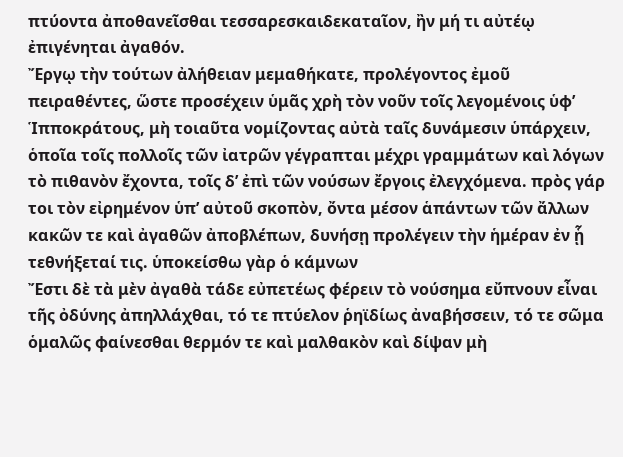πτύοντα ἀποθανεῖσθαι τεσσαρεσκαιδεκαταῖον, ἢν μή τι αὐτέῳ ἐπιγένηται ἀγαθόν.
Ἔργῳ τὴν τούτων ἀλήθειαν μεμαθήκατε, προλέγοντος ἐμοῦ πειραθέντες, ὥστε προσέχειν ὑμᾶς χρὴ τὸν νοῦν τοῖς λεγομένοις ὑφ’ Ἱπποκράτους, μὴ τοιαῦτα νομίζοντας αὐτὰ ταῖς δυνάμεσιν ὑπάρχειν, ὁποῖα τοῖς πολλοῖς τῶν ἰατρῶν γέγραπται μέχρι γραμμάτων καὶ λόγων τὸ πιθανὸν ἔχοντα, τοῖς δ’ ἐπὶ τῶν νούσων ἔργοις ἐλεγχόμενα. πρὸς γάρ τοι τὸν εἰρημένον ὑπ’ αὐτοῦ σκοπὸν, ὄντα μέσον ἁπάντων τῶν ἄλλων κακῶν τε καὶ ἀγαθῶν ἀποβλέπων, δυνήσῃ προλέγειν τὴν ἡμέραν ἐν ᾗ τεθνήξεταί τις. ὑποκείσθω γὰρ ὁ κάμνων
Ἔστι δὲ τὰ μὲν ἀγαθὰ τάδε εὐπετέως φέρειν τὸ νούσημα εὔπνουν εἶναι τῆς ὀδύνης ἀπηλλάχθαι, τό τε πτύελον ῥηϊδίως ἀναβήσσειν, τό τε σῶμα ὁμαλῶς φαίνεσθαι θερμόν τε καὶ μαλθακὸν καὶ δίψαν μὴ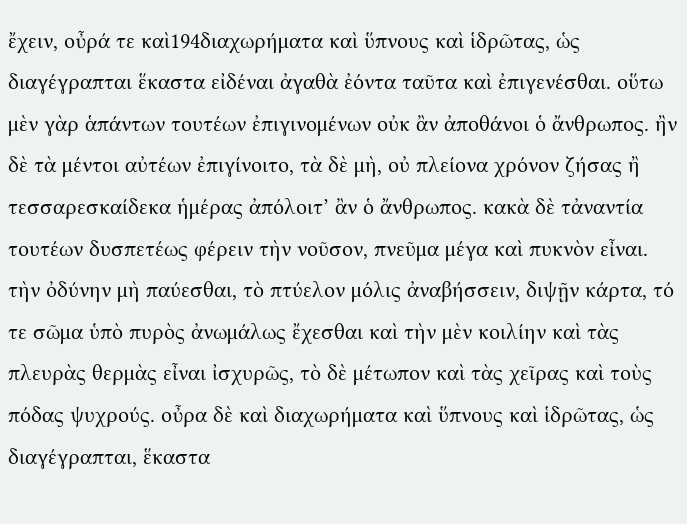ἔχειν, οὖρά τε καὶ194διαχωρήματα καὶ ὕπνους καὶ ἱδρῶτας, ὡς διαγέγραπται ἕκαστα εἰδέναι ἀγαθὰ ἐόντα ταῦτα καὶ ἐπιγενέσθαι. οὕτω μὲν γὰρ ἁπάντων τουτέων ἐπιγινομένων οὐκ ἂν ἀποθάνοι ὁ ἄνθρωπος. ἢν δὲ τὰ μέντοι αὐτέων ἐπιγίνοιτο, τὰ δὲ μὴ, οὐ πλείονα χρόνον ζήσας ἢ τεσσαρεσκαίδεκα ἡμέρας ἀπόλοιτ’ ἂν ὁ ἄνθρωπος. κακὰ δὲ τἀναντία τουτέων δυσπετέως φέρειν τὴν νοῦσον, πνεῦμα μέγα καὶ πυκνὸν εἶναι. τὴν ὀδύνην μὴ παύεσθαι, τὸ πτύελον μόλις ἀναβήσσειν, διψῇν κάρτα, τό τε σῶμα ὑπὸ πυρὸς ἀνωμάλως ἔχεσθαι καὶ τὴν μὲν κοιλίην καὶ τὰς πλευρὰς θερμὰς εἶναι ἰσχυρῶς, τὸ δὲ μέτωπον καὶ τὰς χεῖρας καὶ τοὺς πόδας ψυχρούς. οὖρα δὲ καὶ διαχωρήματα καὶ ὕπνους καὶ ἱδρῶτας, ὡς διαγέγραπται, ἕκαστα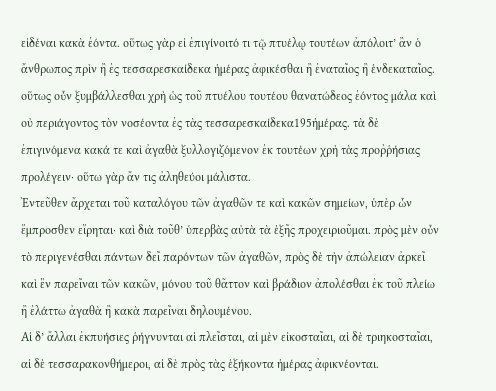εἰδέναι κακὰ ἐόντα. οὕτως γὰρ εἰ ἐπιγίνοιτό τι τῷ πτυέλῳ τουτέων ἀπόλοιτ’ ἂν ὁ ἄνθρωπος πρὶν ἢ ἐς τεσσαρεσκαίδεκα ἡμέρας ἀφικέσθαι ἢ ἐναταῖος ἢ ἑνδεκαταῖος. οὕτως οὖν ξυμβάλλεσθαι χρὴ ὡς τοῦ πτυέλου τουτέου θανατώδεος ἐόντος μάλα καὶ οὐ περιάγοντος τὸν νοσέοντα ἐς τὰς τεσσαρεσκαίδεκα195ἡμέρας. τὰ δὲ ἐπιγινόμενα κακά τε καὶ ἀγαθὰ ξυλλογιζόμενον ἐκ τουτέων χρὴ τὰς προῤῥήσιας προλέγειν· οὕτω γὰρ ἄν τις ἀληθεύοι μάλιστα.
Ἐντεῦθεν ἄρχεται τοῦ καταλόγου τῶν ἀγαθῶν τε καὶ κακῶν σημείων, ὑπὲρ ὧν ἔμπροσθεν εἴρηται· καὶ διὰ τοῦθ’ ὑπερβὰς αὐτὰ τὰ ἑξῆς προχειριοῦμαι. πρὸς μὲν οὖν τὸ περιγενέσθαι πάντων δεῖ παρόντων τῶν ἀγαθῶν, πρὸς δὲ τὴν ἀπώλειαν ἀρκεῖ καὶ ἓν παρεῖναι τῶν κακῶν, μόνου τοῦ θᾶττον καὶ βράδιον ἀπολέσθαι ἐκ τοῦ πλείω ἢ ἐλάττω ἀγαθὰ ἢ κακὰ παρεῖναι δηλουμένου.
Αἱ δ’ ἄλλαι ἐκπυήσιες ῥήγνυνται αἱ πλεῖσται, αἱ μὲν εἰκοσταῖαι, αἱ δὲ τριηκοσταῖαι, αἱ δὲ τεσσαρακονθήμεροι, αἱ δὲ πρὸς τὰς ἑξήκοντα ἡμέρας ἀφικνέονται.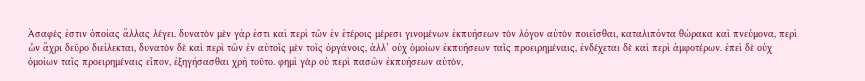Ἀσαφές ἐστιν ὁποίας ἄλλας λέγει. δυνατὸν μὲν γάρ ἐστι καὶ περὶ τῶν ἐν ἑτέροις μέρεσι γινομένων ἐκπυήσεων τὸν λόγον αὐτὸν ποιεῖσθαι, καταλιπόντα θώρακα καὶ πνεύμονα, περὶ ὧν ἄχρι δεῦρο διείλεκται, δυνατὸν δὲ καὶ περὶ τῶν ἐν αὐτοῖς μὲν τοῖς ὀργάνοις, ἀλλ’ οὐχ ὁμοίων ἐκπυήσεων ταῖς προειρημέναις, ἐνδέχεται δὲ καὶ περὶ ἀμφοτέρων. ἐπεὶ δὲ οὐχ ὁμοίων ταῖς προειρημέναις εἶπον, ἐξηγήσασθαι χρὴ τοῦτο. φημὶ γὰρ οὐ περὶ πασῶν ἐκπυήσεων αὐτὸν,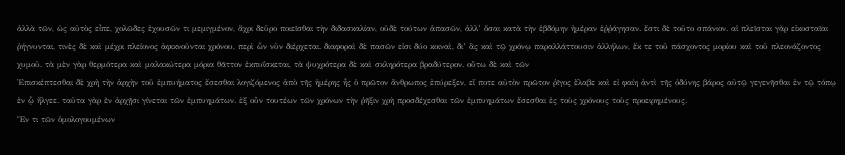ἀλλὰ τῶν, ὡς αὐτὸς εἶπε, χολῶδες ἐχουσῶν τι μεμιγμένον, ἄχρι δεῦρο ποιεῖσθαι τὴν διδασκαλίαν, οὐδὲ τούτων ἁπασῶν, ἀλλ’ ὅσαι κατὰ τὴν ἑβδόμην ἡμέραν ἐῤῥάγησαν. ἔστι δὲ τοῦτο σπάνιον. αἱ πλεῖσται γὰρ εἰκοσταῖαι ῥήγνυνται, τινὲς δὲ καὶ μέχρι πλείονος ἀφικνοῦνται χρόνου, περὶ ὧν νῦν διέρχεται. διαφοραὶ δὲ πασῶν εἰσι δύο κοιναὶ, δι’ ἃς καὶ τῷ χρόνῳ παραλλάττουσιν ἀλλήλων, ἔκ τε τοῦ πάσχοντος μορίου καὶ τοῦ πλεονάζοντος χυμοῦ. τὰ μὲν γὰρ θερμότερα καὶ μαλακώτερα μόρια θᾶττον ἐκπυΐσκεται, τὰ ψυχρότερα δὲ καὶ σκληρότερα βραδύτερον. οὕτω δὲ καὶ τῶν
Ἐπισκέπτεσθαι δὲ χρὴ τὴν ἀρχὴν τοῦ ἐμπυήματος ἔσεσθαι λογιζόμενος ἀπὸ τῆς ἡμέρης ἧς ὁ πρῶτον ἄνθρωπος ἐπύρεξεν, εἴ ποτε αὐτὸν πρῶτον ῥῖγος ἔλαβε καὶ εἰ φαίη ἀντὶ τῆς ὀδύνης βάρος αὐτῷ γεγενῆσθαι ἐν τῷ τόπῳ ἐν ᾧ ἤλγεε. ταῦτα γὰρ ἐν ἀρχῇσι γίνεται τῶν ἐμπυημάτων. ἐξ οὖν τουτέων τῶν χρόνων τὴν ῥῆξιν χρὴ προσδέχεσθαι τῶν ἐμπυημάτων ἔσεσθαι ἐς τοὺς χρόνους τοὺς προειρημένους.
Ἕν τι τῶν ὁμολογουμένων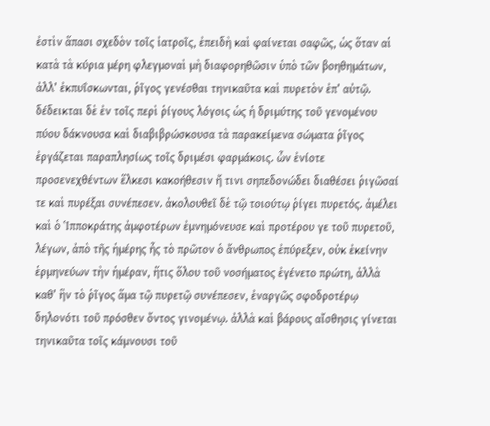ἐστὶν ἅπασι σχεδὸν τοῖς ἰατροῖς, ἐπειδὴ καὶ φαίνεται σαφῶς, ὡς ὅταν αἱ κατὰ τὰ κύρια μέρη φλεγμοναὶ μὴ διαφορηθῶσιν ὑπὸ τῶν βοηθημάτων, ἀλλ’ ἐκπυΐσκωνται, ῥῖγος γενέσθαι τηνικαῦτα καὶ πυρετὸν ἐπ’ αὐτῷ. δέδεικται δὲ ἐν τοῖς περὶ ῥίγους λόγοις ὡς ἡ δριμύτης τοῦ γενομένου πύου δάκνουσα καὶ διαβιβρώσκουσα τὰ παρακείμενα σώματα ῥῖγος ἐργάζεται παραπλησίως τοῖς δριμέσι φαρμάκοις. ὧν ἐνίοτε προσενεχθέντων ἕλκεσι κακοήθεσιν ἤ τινι σηπεδονώδει διαθέσει ῥιγῶσαί τε καὶ πυρέξαι συνέπεσεν. ἀκολουθεῖ δὲ τῷ τοιούτῳ ῥίγει πυρετός. ἀμέλει καὶ ὁ Ἱπποκράτης ἀμφοτέρων ἐμνημόνευσε καὶ προτέρου γε τοῦ πυρετοῦ, λέγων, ἀπὸ τῆς ἡμέρης ἧς τὸ πρῶτον ὁ ἄνθρωπος ἐπύρεξεν, οὐκ ἐκείνην ἑρμηνεύων τὴν ἡμέραν, ἥτις ὅλου τοῦ νοσήματος ἐγένετο πρώτη, ἀλλὰ καθ’ ἣν τὸ ῥῖγος ἅμα τῷ πυρετῷ συνέπεσεν, ἐναργῶς σφοδροτέρῳ δηλονότι τοῦ πρόσθεν ὄντος γινομένῳ. ἀλλὰ καὶ βάρους αἴσθησις γίνεται τηνικαῦτα τοῖς κάμνουσι τοῦ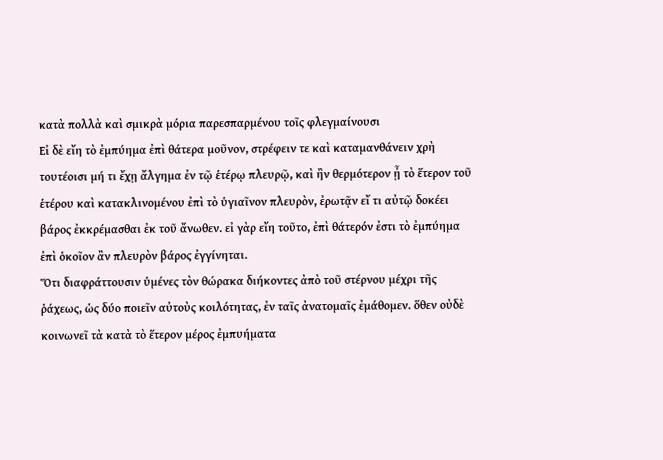κατὰ πολλὰ καὶ σμικρὰ μόρια παρεσπαρμένου τοῖς φλεγμαίνουσι
Εἰ δὲ εἴη τὸ ἐμπύημα ἐπὶ θάτερα μοῦνον, στρέφειν τε καὶ καταμανθάνειν χρὴ τουτέοισι μή τι ἔχῃ ἄλγημα ἐν τῷ ἑτέρῳ πλευρῷ, καὶ ἢν θερμότερον ᾖ τὸ ἕτερον τοῦ ἑτέρου καὶ κατακλινομένου ἐπὶ τὸ ὑγιαῖνον πλευρὸν, ἐρωτᾷν εἴ τι αὐτῷ δοκέει βάρος ἐκκρέμασθαι ἐκ τοῦ ἄνωθεν. εἰ γὰρ εἴη τοῦτο, ἐπὶ θάτερόν ἐστι τὸ ἐμπύημα ἐπὶ ὁκοῖον ἂν πλευρὸν βάρος ἐγγίνηται.
Ὅτι διαφράττουσιν ὑμένες τὸν θώρακα διήκοντες ἀπὸ τοῦ στέρνου μέχρι τῆς ῥάχεως, ὡς δύο ποιεῖν αὐτοὺς κοιλότητας, ἐν ταῖς ἀνατομαῖς ἐμάθομεν. ὅθεν οὐδὲ κοινωνεῖ τὰ κατὰ τὸ ἕτερον μέρος ἐμπυήματα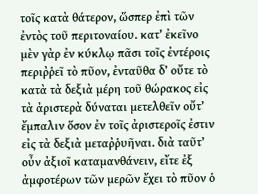τοῖς κατὰ θάτερον, ὥσπερ ἐπὶ τῶν ἐντὸς τοῦ περιτοναίου. κατ’ ἐκεῖνο μὲν γὰρ ἐν κύκλῳ πᾶσι τοῖς ἐντέροις περιῤῥεῖ τὸ πῦον, ἐνταῦθα δ’ οὔτε τὸ κατὰ τὰ δεξιὰ μέρη τοῦ θώρακος εἰς τὰ ἀριστερὰ δύναται μετελθεῖν οὔτ’ ἔμπαλιν ὅσον ἐν τοῖς ἀριστεροῖς ἐστιν εἰς τὰ δεξιὰ μεταῤῥυῆναι. διὰ ταῦτ’ οὖν ἀξιοῖ καταμανθάνειν, εἴτε ἐξ ἀμφοτέρων τῶν μερῶν ἔχει τὸ πῦον ὁ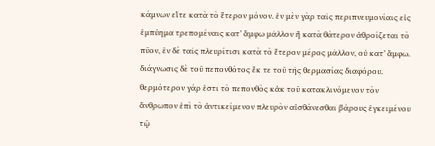κάμνων εἴτε κατὰ τὸ ἕτερον μόνον. ἐν μὲν γὰρ ταῖς περιπνευμονίαις εἰς ἐμπύημα τρεπομέναις κατ’ ἄμφω μᾶλλον ἢ κατὰ θάτερον ἀθροίζεται τὸ πῦον, ἐν δὲ ταῖς πλευρίτισι κατὰ τὸ ἕτερον μέρος μᾶλλον, οὐ κατ’ ἄμφω. διάγνωσις δὲ τοῦ πεπονθότος ἔκ τε τοῦ τῆς θερμασίας διαφόρου. θερμότερον γάρ ἐστι τὸ πεπονθὸς κἀκ τοῦ κατακλινόμενον τὸν ἄνθρωπον ἐπὶ τὸ ἀντικείμενον πλευρὸν αἰσθάνεσθαι βάρους ἐγκειμένου τῷ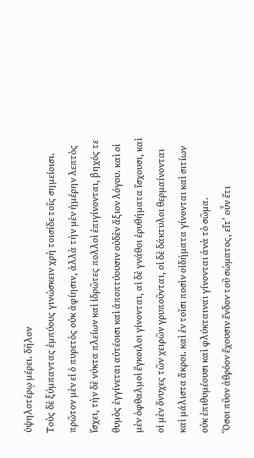ὑψηλοτέρῳ μέρει. δῆλον
Τοὺς δὲ ξύμπαντας ἐμπύους γινώσκειν χρὴ τοισίδε τοῖς σημείοισι. πρῶτον μὲν εἰ ὁ πυρετὸς οὐκ ἀφίησιν, ἀλλὰ τὴν μὲν ἡμέρην λεπτὸς ἴσχει, τὴν δὲ νύκτα πλείων καὶ ἱδρῶτες πολλοὶ ἐπιγίνονται, βηχός τε θυμὸς ἐγγίνεται αὐτέοισι καὶ ἀποπτύουσιν οὐδὲν ἄξιον λόγου. καὶ οἱ μὲν ὀφθαλμοὶ ἔγκοιλοι γίνονται, αἱ δὲ γνάθοι ἐρυθήματα ἴσχουσι, καὶ οἱ μὲν ὄνυχες τῶν χειρῶν γρυποῦνται, οἱ δὲ δάκτυλοι θερμαίνονται καὶ μάλιστα ἄκροι. καὶ ἐν τοῖσι ποσὶν οἰδήματα γίνονται καὶ σιτίων οὐκ ἐπιθυμέουσι καὶ φλύκταιναι γίνονται ἀνὰ τὸ σῶμα.
Ὅσοι πῦον ἀθρόον ἔχουσιν ἔνδον τοῦ σώματος, εἴτ’ οὖν ἔτι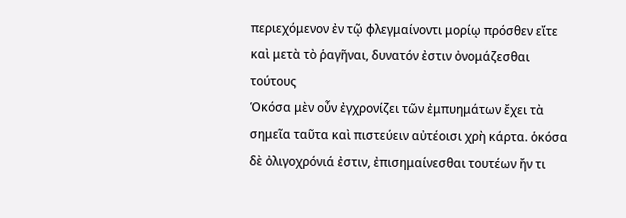περιεχόμενον ἐν τῷ φλεγμαίνοντι μορίῳ πρόσθεν εἴτε καὶ μετὰ τὸ ῥαγῆναι, δυνατόν ἐστιν ὀνομάζεσθαι τούτους
Ὁκόσα μὲν οὖν ἐγχρονίζει τῶν ἐμπυημάτων ἔχει τὰ σημεῖα ταῦτα καὶ πιστεύειν αὐτέοισι χρὴ κάρτα. ὁκόσα δὲ ὀλιγοχρόνιά ἐστιν, ἐπισημαίνεσθαι τουτέων ἤν τι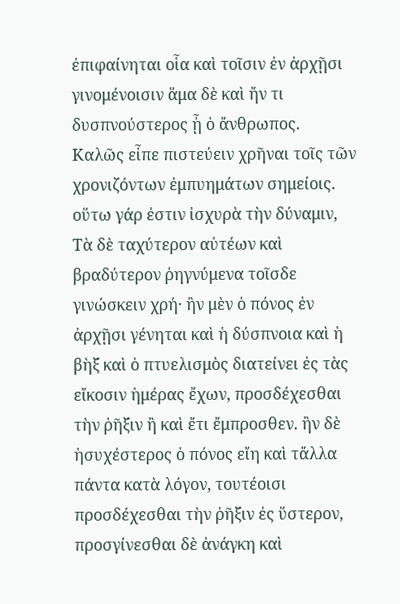ἐπιφαίνηται οἷα καὶ τοῖσιν ἐν ἀρχῇσι γινομένοισιν ἅμα δὲ καὶ ἤν τι δυσπνούστερος ᾖ ὁ ἄνθρωπος.
Καλῶς εἶπε πιστεύειν χρῆναι τοῖς τῶν χρονιζόντων ἐμπυημάτων σημείοις. οὕτω γάρ ἐστιν ἰσχυρὰ τὴν δύναμιν,
Τὰ δὲ ταχύτερον αὐτέων καὶ βραδύτερον ῥηγνύμενα τοῖσδε γινώσκειν χρή· ἢν μὲν ὁ πόνος ἐν ἀρχῇσι γένηται καὶ ἡ δύσπνοια καὶ ἡ βὴξ καὶ ὁ πτυελισμὸς διατείνει ἐς τὰς εἴκοσιν ἡμέρας ἔχων, προσδέχεσθαι τὴν ῥῆξιν ἢ καὶ ἔτι ἔμπροσθεν. ἢν δὲ ἡσυχέστερος ὁ πόνος εἴη καὶ τἄλλα πάντα κατὰ λόγον, τουτέοισι προσδέχεσθαι τὴν ῥῆξιν ἐς ὕστερον, προσγίνεσθαι δὲ ἀνάγκη καὶ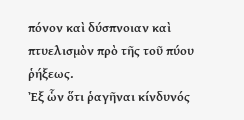πόνον καὶ δύσπνοιαν καὶ πτυελισμὸν πρὸ τῆς τοῦ πύου ῥήξεως.
Ἐξ ὧν ὅτι ῥαγῆναι κίνδυνός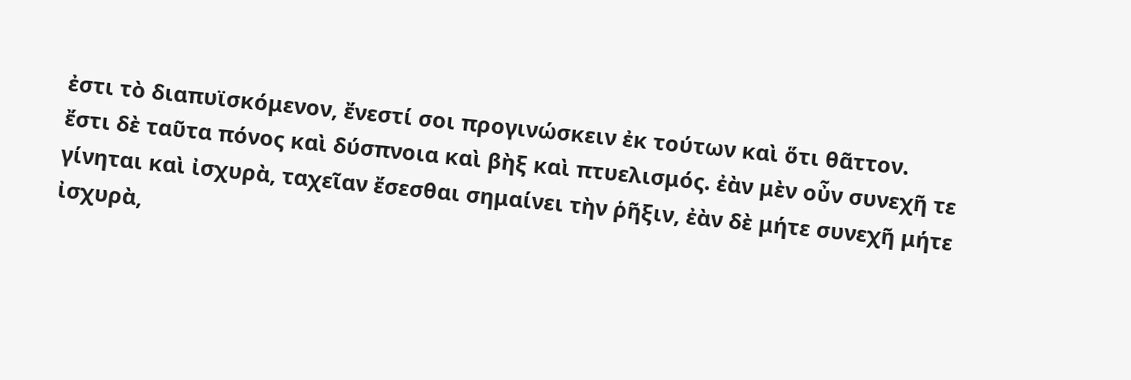ἐστι τὸ διαπυϊσκόμενον, ἔνεστί σοι προγινώσκειν ἐκ τούτων καὶ ὅτι θᾶττον. ἔστι δὲ ταῦτα πόνος καὶ δύσπνοια καὶ βὴξ καὶ πτυελισμός. ἐὰν μὲν οὖν συνεχῆ τε γίνηται καὶ ἰσχυρὰ, ταχεῖαν ἔσεσθαι σημαίνει τὴν ῥῆξιν, ἐὰν δὲ μήτε συνεχῆ μήτε ἰσχυρὰ,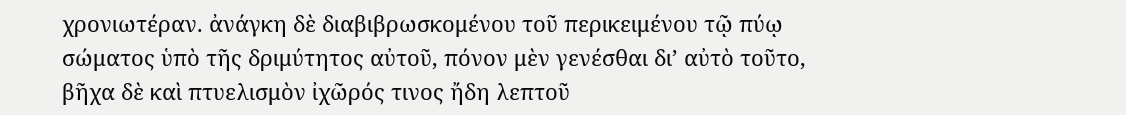χρονιωτέραν. ἀνάγκη δὲ διαβιβρωσκομένου τοῦ περικειμένου τῷ πύῳ σώματος ὑπὸ τῆς δριμύτητος αὐτοῦ, πόνον μὲν γενέσθαι δι’ αὐτὸ τοῦτο, βῆχα δὲ καὶ πτυελισμὸν ἰχῶρός τινος ἤδη λεπτοῦ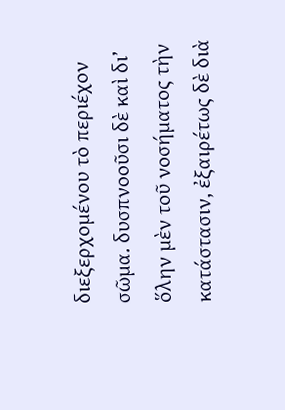διεξερχομένου τὸ περιέχον σῶμα. δυσπνοοῦσι δὲ καὶ δι’ ὅλην μὲν τοῦ νοσήματος τὴν κατάστασιν, ἐξαιρέτως δὲ διὰ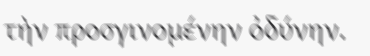τὴν προσγινομένην ὀδύνην.